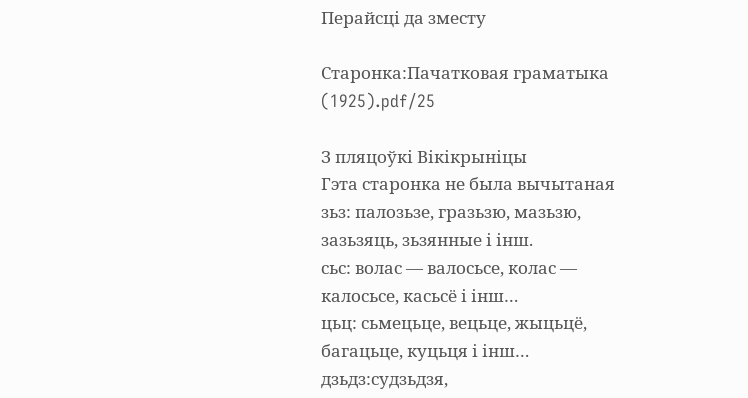Перайсці да зместу

Старонка:Пачатковая граматыка (1925).pdf/25

З пляцоўкі Вікікрыніцы
Гэта старонка не была вычытаная
зьз: палозьзе, гразьзю, мазьзю, зазьзяць, зьзянные і інш.
сьс: волас — валосьсе, колас — калосьсе, касьсё і інш…
цьц: сьмецьце, вецьце, жыцьцё, багацьце, куцьця і інш…
дзьдз:судзьдзя,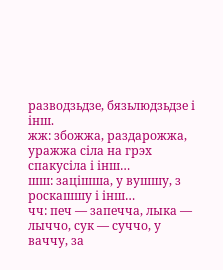разводзьдзе, бязьлюдзьдзе і інш.
жж: збожжа, раздарожжа, уражжа сіла на грэх спакусіла і інш…
шш: зацішша, у вушшу, з роскашшу і інш…
чч: печ — запечча, лыка — лыччо, сук — суччо, у ваччу, за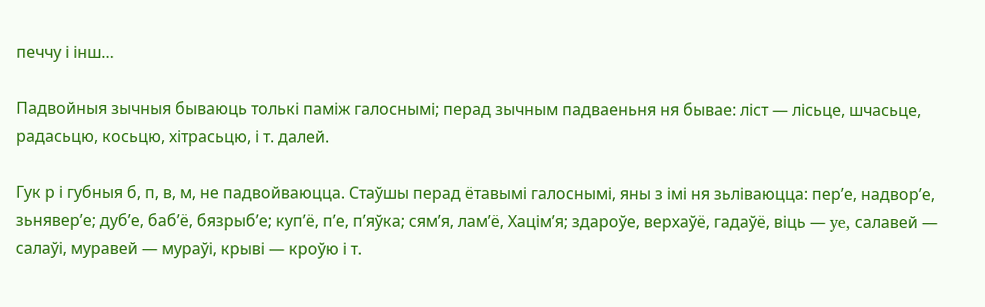печчу і інш…

Падвойныя зычныя бываюць толькі паміж галоснымі; перад зычным падваеньня ня бывае: ліст — лісьце, шчасьце, радасьцю, косьцю, хітрасьцю, і т. далей.

Гук р і губныя б, п, в, м, не падвойваюцца. Стаўшы перад ётавымі галоснымі, яны з імі ня зьліваюцца: пер’е, надвор’е, зьнявер’е; дуб’е, баб’ё, бязрыб’е; куп’ё, п’е, п’яўка; сям’я, лам’ё, Хацім’я; здароўе, верхаўё, гадаўё, віць — ye, салавей — салаўі, муравей — мураўі, крыві — кроўю і т.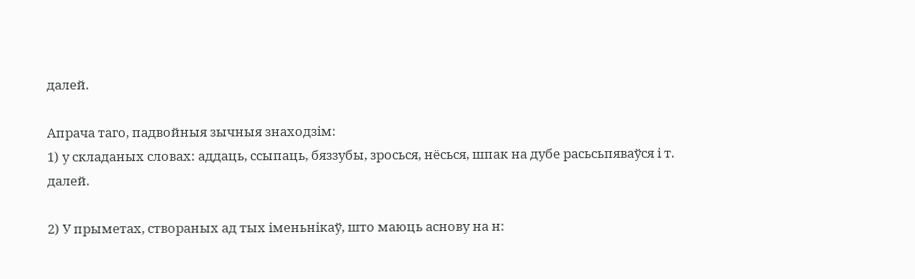далей.

Апрача таго, падвойныя зычныя знаходзім:
1) у складаных словах: аддаць, ссыпаць, бяззубы, зросься, нёсься, шпак на дубе расьсьпяваўся і т. далей.

2) У прыметах, створаных ад тых іменьнікаў, што маюць аснову на н: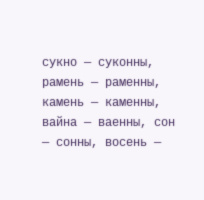сукно — суконны, рамень — раменны, камень — каменны, вайна — ваенны, сон — сонны, восень —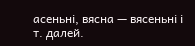асеньні, вясна — вясеньні і т. далей.